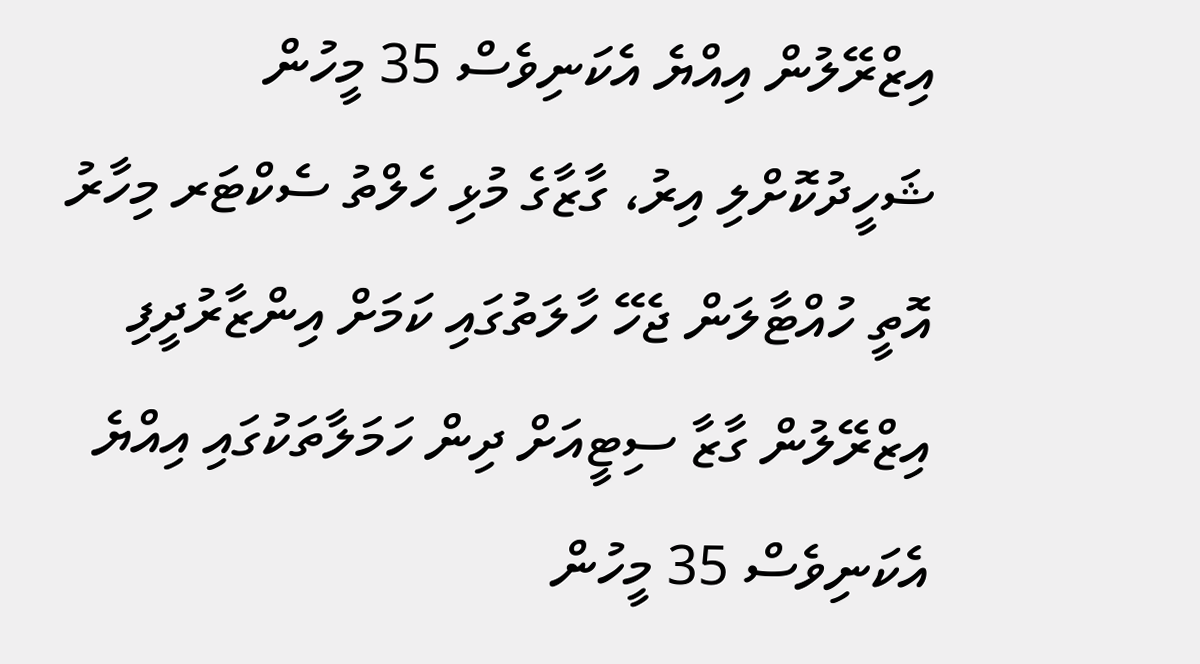އިޒްރޭލުން އިއްޔެ އެކަނިވެސް 35 މީހުން ޝަހީދުކޮށްލި އިރު، ގާޒާގެ މުޅި ހެލްތު ސެކްޓަރ މިހާރު އޮތީ ހުއްޓާލަން ޖެހޭ ހާލަތުގައި ކަމަށް އިންޒާރުދީފި
އިޒްރޭލުން ގާޒާ ސިޓީއަށް ދިން ހަމަލާތަކުގައި އިއްޔެ އެކަނިވެސް 35 މީހުން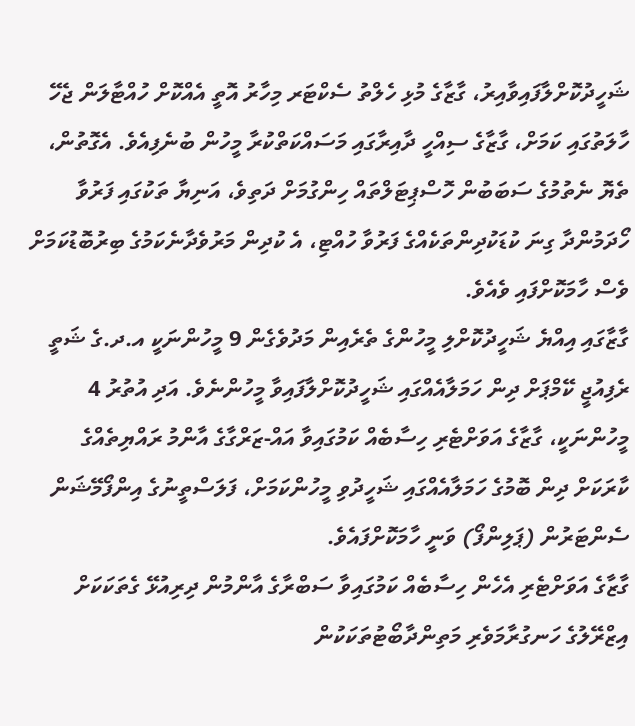ޝަހީދުކޮށްލާފައިވާއިރު، ގާޒާގެ މުޅި ހެލްތު ސެކްޓަރ މިހާރު އޮތީ އެއްކޮށް ހުއްޓާލަން ޖެހޭ ހާލަތުގައި ކަމަށް، ގާޒާގެ ސިއްހީ ދާއިރާގައި މަސައްކަތްކުރާ މީހުން ބުނެފިއެވެ. އެގޮތުން، ތެޔޮ ނެތުމުގެ ސަބަބުން ހޮސްޕިޓަލްތައް ހިންގުމަށް ދަތިވެ، އަނިޔާ ތަކުގައި ފަރުވާ ހޯދަމުންދާ ގިނަ ކުޑަކުދިންތަކެއްގެ ފަރުވާ ހުއްޓި، އެ ކުދިން މަރުވެދާނެކަމުގެ ބިރުބޮޑުކަމަށް ވެސް ހާމަކޮށްފައި ވެއެވެ.
ގާޒާގައި އިއްޔެ ޝަހީދުކޮށްލި މީހުންގެ ތެރެއިން މަދުވެގެން 9 މީހުންނަކީ އ.ދ.ގެ ޝަތީ ރެފިއުޖީ ކޭމްޕަށް ދިން ހަމަލާއެއްގައި ޝަހީދުކޮށްލާފައިވާ މީހުންނެވެ. އަދި އުތުރު 4 މީހުންނަކީ، ގާޒާގެ އަވަށްޓެރި ހިސާބެއް ކަމުގައިވާ އައް-ޒަރްގާގެ އާންމު ރައްޔިތެއްގެ ކާރަކަށް ދިން ބޮމުގެ ހަމަލާއެއްގައި ޝަހީދުވި މީހުންކަމަށް، ފަލަސްތީނުގެ އިންފޯމޭޝަން ސެންޓަރުން (ޕަލިންފޯ) ވަނީ ހާމަކޮށްފައެވެ.
ގާޒާގެ އަވަށްޓެރި އެހެން ހިސާބެއް ކަމުގައިވާ ސަބްރާގެ އާންމުން ދިރިއުޅޭ ގެތަކަކަށް އިޒްރޭލުގެ ހަނގުރާމަވެރި މަތިންދާބޯޓުތަކަކުން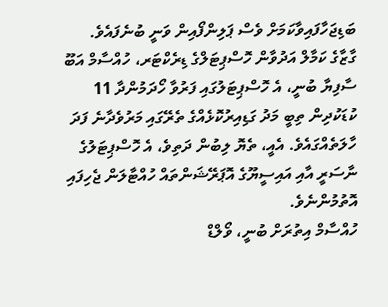ބަޑިޖަހާފައިވާކަމަށް ވެސް ޕަލިންފޯއިން ވަނީ ބުނެފައެވެ.
ގާޒާގެ ކަމާލް އަދުވާން ހޮސްޕިޓަލްގެ ޑިރެކްޓަރ، ހުއްސާމް އަބޫ ސާފިޔާ ބުނީ، އެ ހޮސްޕިޓަލުގައި ފަރުވާ ހޯދަމުންދާ 11 ކުޑަކުދިން ތިބީ މަދު ގަޑިއިރުކޮޅެއްގެ ތެރޭގައި މަރުވެދާނެ ފަދަ ހާލަތެއްގައެވެ. އެއީ، ތެޔޮ ލިބުން ދަތިވެ، އެ ހޮސްޕިޓަލުގެ ނާސަރީ އާއި އައިސީޔޫގެ އޮޕަރޭޝަންތައް ހުއްޓާލަން ޖެހިފައި އޮތުމުންނެވެ.
ހުއްސާމް އިތުރަށް ބުނީ، ވޯލްޑް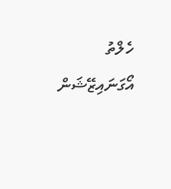ހެލްތު އޯގަނައިޒޭޝަން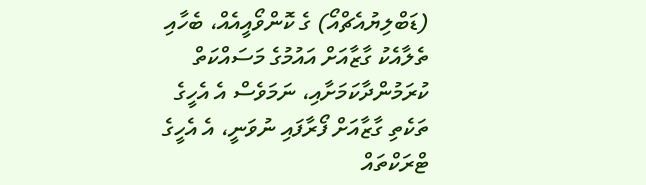(ޑަބްލިޔުއެޗްއޯ) ގެ ކޮންވޯއީއެއް، ބެހާއި ތެލާއެކު ގާޒާއަށް އައުމުގެ މަސައްކަތް ކުރަމުންދާކަމަށާއި، ނަމަވެސް އެ އެހީގެ ތަކެތި ގާޒާއަށް ފޯރާފައި ނުވަނީ، އެ އެހީގެ ޓްރަކްތައް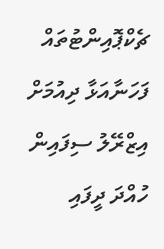ޗެކްޕޮއިންޓުތައް ފަހަނާއަޅާ ދިއުމަށް އިޒްރޭލު ސިފައިން ހުއްދަ ދީފައި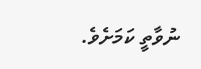ނުވާތީ ކަމަށެވެ.